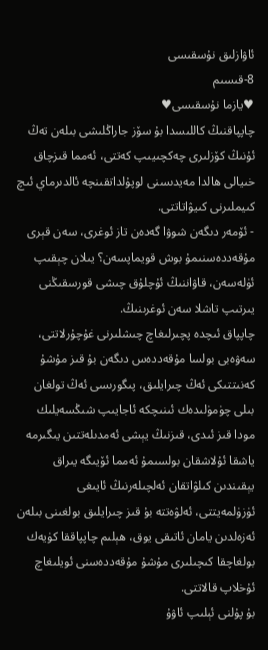ئاۋازلىق نۇسقىسى
8-قىسىم
♥يازما نۇسقىسى♥
چاپپاقنىڭ كاللىسدا بۇ سۆز جاراڭلىشى بىلەن تەڭ ئۇنىڭ كۆزلىرى چەكچىيىپ كەتتى، ئەمما قىزچاق خىيالى ھالدا مەيدىسنى لوپۇلداتقىنچە ئالدىرماي ئىچ كىيملىرنى كىيۋاتاتتى.
- ئۆمەر دىگەن شوۋا گەدەن تاز ئوغرى، سەن قېرى مۇقەددەسنىمۇ بوش قويماپسەن؟ يىلان چېقىپ ئۈلەسەن، قاۋاننىڭ ئۇچلۇق چىشى قورسقىڭنى يىرتىپ تاشلا سەن ئوغرىنىڭ.
چاپپاق ئىچدە پچىرلىغاچ چىشلىرنى غۇچۇرلاتتى، سەۋەبى بولسا مۇقەددەس دىگەن بۇ قىز مۇشۇ كەنىتتىكى ئەڭ چىرايلىق، پىگورىسى ئەڭ تولغان بىلى چۈمۈلىدەك ئىنىچكە ئاجايىپ شىڭسەيلىك مودا قىز ئىدى، قىزنىڭ يېشى ئەمدىلەتتىن يىگىرمە ياشقا ئۇلاشقان بولسىمۇ ئەمما ئۆيىگە يىراق يېقىندىن كىلۋاتقان ئەلچىلەرنىڭ ئايىغى ئۈزۈلمەيتتى، ئەلۋەتتە بۇ قىز چىرايلىق بولغىنى بىلەن ئەزەلدىن يامان ئاتىقى يوق، ھېلىم چاپپاققا كۈيەك بولغاچقا كىچىلىرى مۇشۇ مۇقەددەسنى ئويلىغاچ ئۇخلاپ قالاتتى.
بۇ پۇلنى ئېلىپ ئاۋۇ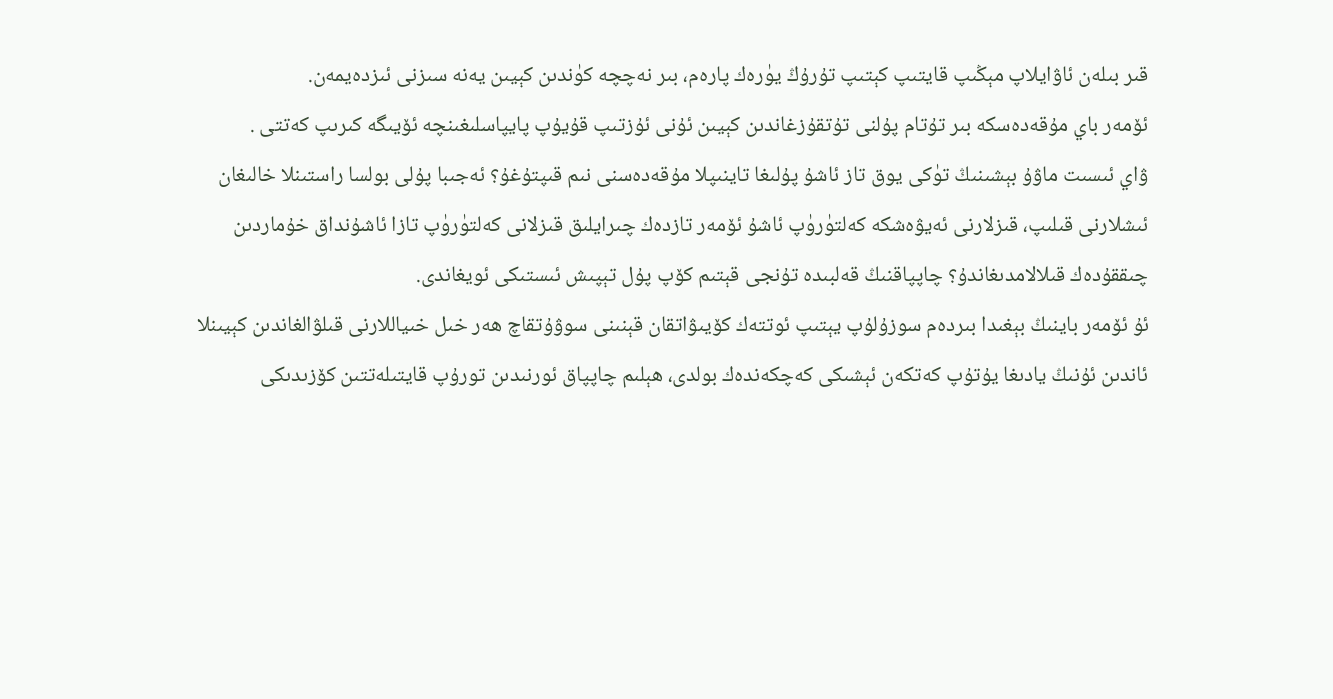قىر بىلەن ئاۋايلاپ مېڭىپ قايتىپ كېتىپ تۇرۇڭ يۈرەك پارەم، بىر نەچچە كۈندىن كېيىن يەنە سىزنى ئىزدەيمەن.
ئۆمەر باي مۇقەدەسكە بىر تۇتام پۇلنى تۇتقۇزغاندىن كېيىن ئۇنى ئۇزتىپ قۇيۇپ پايپاسلىغىنچە ئۆيىگە كىرىپ كەتتى .
ۋاي ئىسىت ماۋۇ بېشىنىڭ تۈكى يوق تاز ئاشۇ پۇلىغا تاينىپلا مۇقەدەسنى نىم قىپتۇغۇ؟ ئەجىبا پۇلى بولسا راستىنلا خالىغان ئىشلارنى قىلىپ، قىزلارنى ئەيۋەشكە كەلتۈرۈپ ئاشۇ ئۆمەر تازدەك چىرايلىق قىزلانى كەلتۈرۈپ تازا ئاشۇنداق خۇماردىن چىققۇدەك قىلالامدىغاندۇ؟ چاپپاقنىڭ قەلبىدە تۇنجى قېتىم كۆپ پۇل تېپىش ئىستىكى ئويغاندى.
ئۇ ئۆمەر باينىڭ بېغىدا بىردەم سوزۇلۇپ يېتىپ ئوتتەك كۆيىۋاتقان قېنىنى سوۋۇتقاچ ھەر خىل خىياللارنى قىلۋالغاندىن كېيىنلا ئاندىن ئۇنىڭ يادىغا يۇتۇپ كەتكەن ئېشىكى كەچكەندەك بولدى، ھېلىم چاپپاق ئورنىدىن تورۇپ قايتىلەتتىن كۆزىدىكى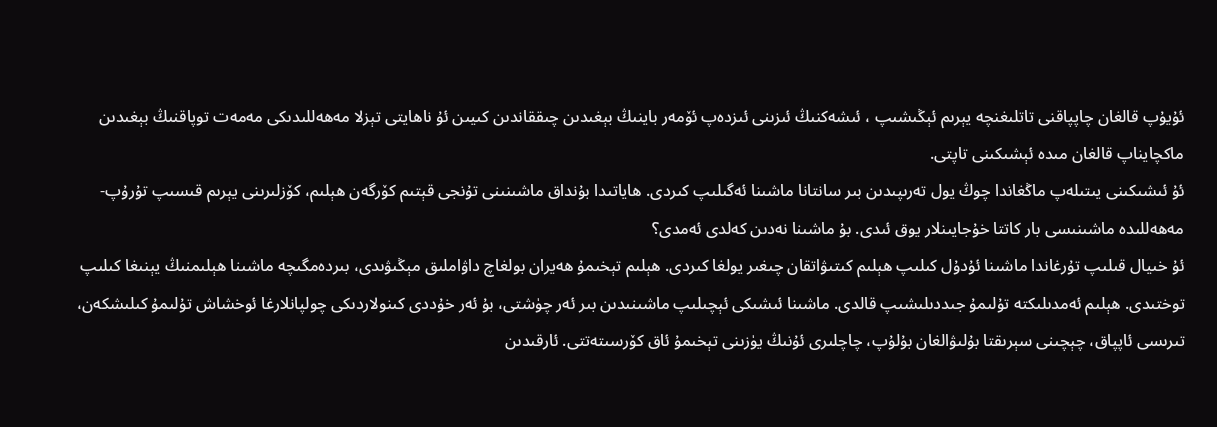ئۇيۇپ قالغان چاپپاقنى تاتلىغنچە يېرىم ئېڭىشىپ ، ئىشەكنىڭ ئىزىنى ئىزدەپ ئۆمەر باينىڭ بېغىدىن چىققاندىن كىيىن ئۇ ناھايتى تېزلا مەھەللىدىكى مەمەت توپاقنىڭ بېغىدىن ماكچايناپ قالغان مىدە ئېشىكىنى تاپتى.
ئۇ ئىشىكىنى يىتىلەپ ماڭغاندا چوڭ يول تەرىپىدىن بىر سانتانا ماشىنا ئەگىلىپ كىردى. ھاياتىدا بۇنداق ماشىنىنى تۇنجى قېتىم كۆرگەن ھېلىم، كۆزلىرىنى يېرىم قىسىپ تۇرۇپ-مەھەللىدە ماشىنىسى بار كاتتا خۇجايىنلار يوق ئىدى. بۇ ماشىنا نەدىن كەلدى ئەمدى؟
ئۇ خىيال قىلىپ تۇرغاندا ماشىنا ئۇدۇل كىلىپ ھېلىم كىتىۋاتقان چىغىر يولغا كىردى. ھېلىم تېخىمۇ ھەيران بولغاچ داۋاملىق مېڭىۋىدى، بىردەمگىچە ماشىنا ھېلىمنىڭ يېنىغا كىلىپ توختىدى. ھېلىم ئەمدىلىكتە تۇلىمۇ جىددىلىشىپ قالدى. ماشىنا ئىشىكى ئېچىلىپ ماشىنىدىن بىر ئەر چۈشتى، بۇ ئەر خۇددى كىنولاردىكى چولپانلارغا ئوخشاش تۇلىمۇ كىلىشكەن، تىرىسى ئاپپاق، چېچىنى سېرىقتا بۇلىۋالغان بۇلۇپ، چاچلىرى ئۇنىڭ يۈزىنى تېخىمۇ ئاق كۆرسىتەتتى. ئارقىدىن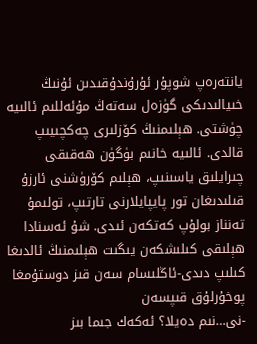يانتەرەپ شوپۇر ئۇرۇندۇقىدىن ئۇنىڭ خىيالىدىكى گۈزەل سەتەڭ مۇئەللىم ئالىيە چۈشتى. ھېلىمنىڭ كۆزلىرى چەكچىيىپ قالدى. ئالىيە خانىم بۈگۈن ھەقىقى چىرايلىق ياسىنىپ، ھېلىم كۆرۈشنى ئارزۇ قىلىدىغان تور پايپايلارنى تارتىپ، تولىمۇ تەنناز بولۇپ كەتكەن ئىدى. شۇ ئەسنادا ھېلىقى كىلىشكەن يىگىت ھېلىمنىڭ ئالدىغا كىلىپ دىدى-ئاڭلىسام سەن قىز دوستۇمغا پوخۇرلۇق قىپسەن
-نى…نىم دەيلا؟ ئەكەك جىما بىز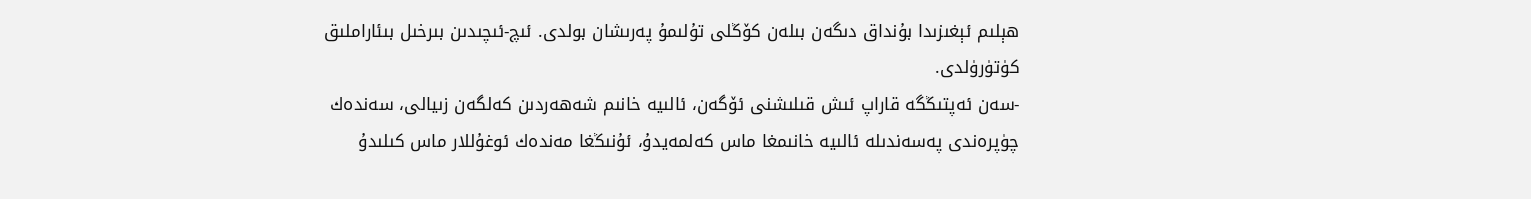ھېلىم ئېغىزىدا بۇنداق دىگەن بىلەن كۆڭلى تۇلىمۇ پەرىشان بولدى. ئىچ-ئىچىدىن بىرخىل بىئاراملىق كۈتۈرۈلدى.
-سەن ئەپتىڭگە قاراپ ئىش قىلىشنى ئۆگەن، ئالىيە خانىم شەھەردىن كەلگەن زىيالى، سەندەك چۈپرەندى پەسەندىلە ئالىيە خانىمغا ماس كەلمەيدۇ، ئۇنىڭغا مەندەك ئوغۇللار ماس كىلىدۇ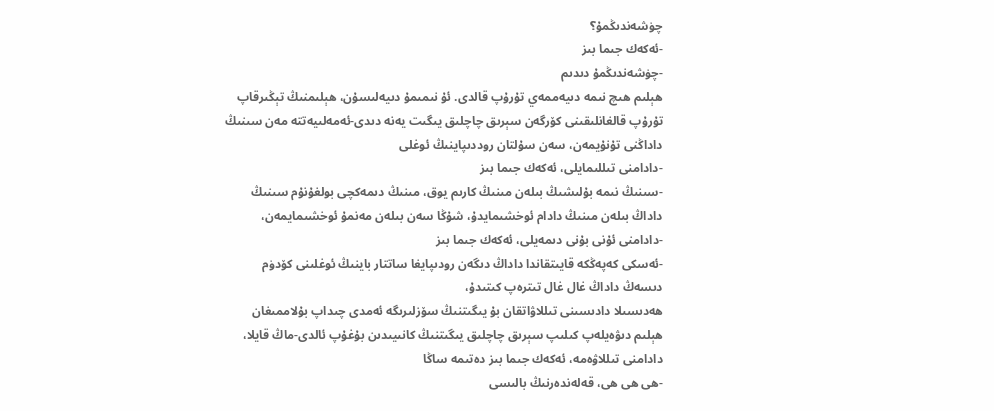چۈشەندىڭمۇ؟
-ئەكەك جىما بىز
-چۈشەندىڭمۇ دىدىم
ھېلىم ھىچ نىمە دىيەممەي تۇرۇپ قالدى. ئۇ نىمىمۇ دىيەلىسۇن، ھېلىمنىڭ تېڭىرقاپ تۇرۇپ قالغانلىقىنى كۆرگەن سېرىق چاچلىق يىگىت يەنە دىدى-ئەمەلىيەتتە مەن سىنىڭ داداڭنى تۇنۇيمەن، سەن سۇلتان روددىپاينىڭ ئوغلى
-دادامنى تىللىمايلى، ئەكەك جىما بىز
-سىنىڭ نىمە بۇلىشىڭ بىلەن مىنىڭ كارىم يوق، مىنىڭ دىمەكچى بولغۇنۇم سىنىڭ داداڭ بىلەن مىنىڭ دادام ئوخشىمايدۇ، شۇڭا سەن بىلەن مەنمۇ ئوخشىمايمەن،
-دادامنى ئۇنى بۇنى دىمەيلى، ئەكەك جىما بىز
-ئەسكى كەپەڭكە قايىتقاندا داداڭ دىگەن رودىپايغا ساتتار باينىڭ ئوغلىنى كۆدۈم دىسەڭ داداڭ غال غال تىترەپ كىتىدۇ،
ھەدىسىلا دادىسىنى تىللاۋاتقان بۇ يىگىتنىڭ سۆزلىرىگە ئەمدى چىداپ بۇلاممىغان ھېلىم دىۋەيلەپ كىلىپ سېرىق چاچلىق يىگىتنىڭ كانىيىدىن بۇغۇپ ئالدى-ماڭ قايلا، دادامنى تىللاۋەمە، ئەكەك جىما بىز دەتىمە ساڭا
-ھى ھى ھى، قەلەندەرنىڭ بالىسى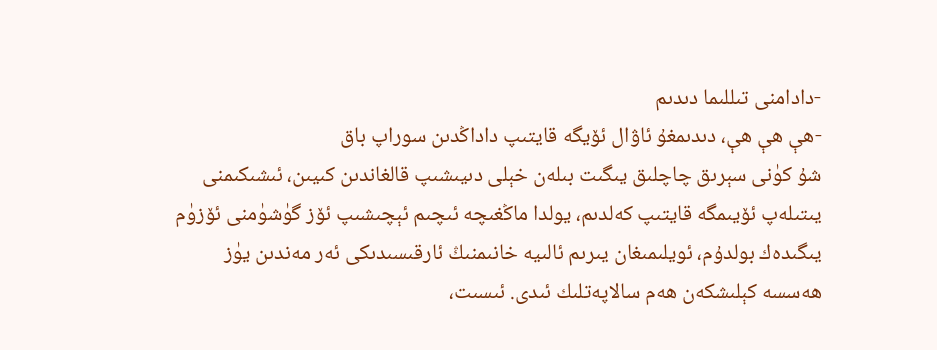-دادامنى تىللىما دىدىم
-ھې ھې ھې، دىدىمغۇ ئاۋال ئۆيگە قايتىپ داداڭدىن سوراپ باق
شۇ كۈنى سېرىق چاچلىق يىگىت بىلەن خېلى دىيىشىپ قالغاندىن كىيىن، ئىشىكىمنى يىتىلەپ ئۆيىمگە قايتىپ كەلدىم، يولدا ماڭغىچە ئىچىم ئېچىشىپ ئۆز گۈشۈمنى ئۆزۈم يىگىدەك بولدۇم، ئويلىمىغان يىرىم ئالىيە خانىمنىڭ ئارقىسىدىكى ئەر مەندىن يۈز ھەسسە كېلىشكەن ھەم سالاپەتلىك ئىدى. ئىسىت،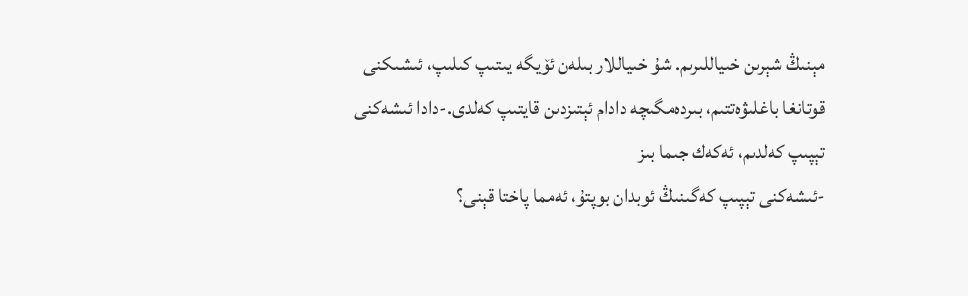مېنىڭ شېرىن خىياللىرىم. شۇ خىياللار بىلەن ئۆيگە يىتىپ كىلىپ، ئىشىكنى قوتانغا باغلىۋەتتىم، بىردەمگىچە دادام ئېتىزدىن قايتىپ كەلدى.-دادا ئىشەكنى تېپىپ كەلدىم، ئەكەك جىما بىز
-ئىشەكنى تېپىپ كەگىنىڭ ئوبدان بوپتۇ، ئەمما پاختا قېنى؟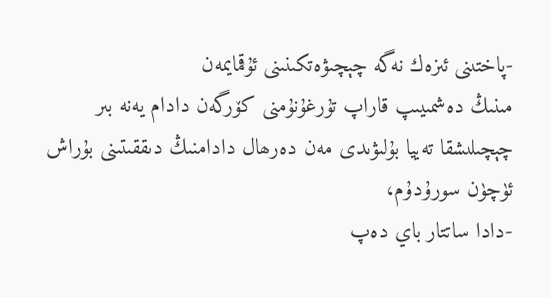-پاختىنى ئىزەك نەگە چېچىۋەتكىنىنى ئۇقمايمەن
مىنىڭ دەشمىيىپ قاراپ تۇرغۇنۇمنى كۆرگەن دادام يەنە بىر چېچىلىشقا تەييا بۇلىۋىدى مەن دەرھال دادامنىڭ دىققىتىنى بۇراش ئۈچۈن سورۇدۇم،
-دادا ساتتار باي دەپ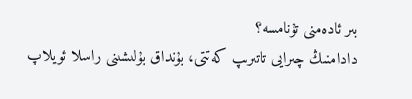بىر ئادەمنى تۇنامسە؟
دادامنىڭ چىرايى تاتىرىپ كەتتى، بۇنداق بۇلىشىنى راسلا ئويلاپ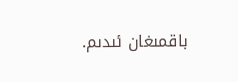باقمىغان ئىدىم.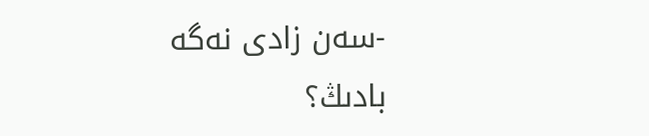-سەن زادى نەگە بادىڭ؟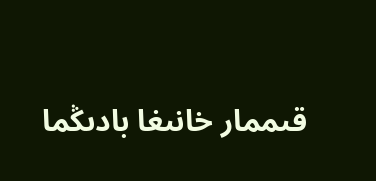قىممار خانىغا بادىڭما